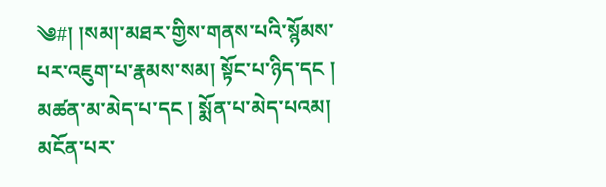༄#། །སམ།་མཐར་གྱིས་གནས་པའི་སྙོམས་པར་འཇུག་པ་རྣམས་སམ། སྟོང་པ་ཉིད་དང ། མཚན་མ་མེད་པ་དང ། སྨོན་པ་མེད་པའམ། མངོན་པར་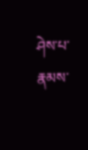ཤེས་པ་རྣམས་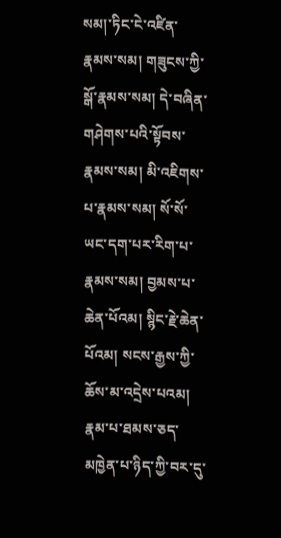སམ།་ཏིང་ངེ་འཛིན་རྣམས་སམ། གཟུངས་ཀྱི་སྒོ་རྣམས་སམ། དེ་བཞིན་གཤེགས་པའི་སྟོབས་རྣམས་སམ། མི་འཇིགས་པ་རྣམས་སམ། སོ་སོ་ཡང་དག་པར་རིག་པ་རྣམས་སམ། བྱམས་པ་ཆེན་པོའམ། སྙིང་རྗེ་ཆེན་པོའམ། སངས་རྒྱས་ཀྱི་ཆོས་མ་འདྲེས་པའམ། རྣམ་པ་ཐམས་ཅད་མཁྱེན་པ་ཉིད་ཀྱི་བར་དུ་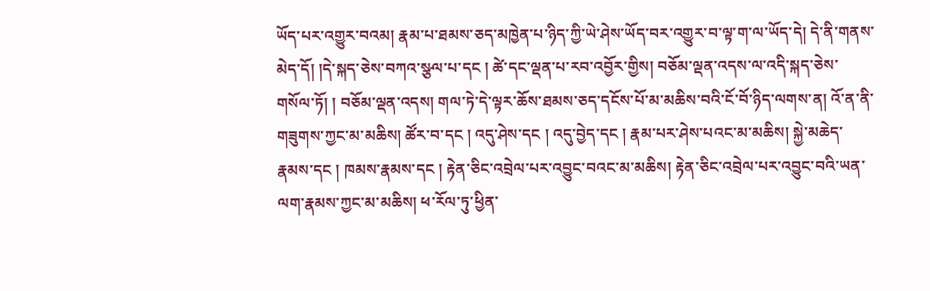ཡོད་པར་འགྱུར་བའམ། རྣམ་པ་ཐམས་ཅད་མཁྱེན་པ་ཉིད་ཀྱི་ཡེ་ཤེས་ཡོད་བར་འགྱུར་བ་ལྟ་ག་ལ་ཡོད་དེ། དེ་ནི་གནས་མེད་དོ། །དེ་སྐད་ཅེས་བཀའ་སྩལ་པ་དང ། ཚེ་དང་ལྡན་པ་རབ་འབྱོར་གྱིས། བཅོམ་ལྡན་འདས་ལ་འདི་སྐད་ཅེས་གསོལ་ཏོ། ། བཅོམ་ལྡན་འདས། གལ་ཏེ་དེ་ལྟར་ཆོས་ཐམས་ཅད་དངོས་པོ་མ་མཆིས་བའི་ངོ་བོ་ཉིད་ལགས་ན། འོ་ན་ནི་གཟུགས་ཀྱང་མ་མཆིས། ཚོར་བ་དང ། འདུ་ཤེས་དང ། འདུ་བྱེད་དང ། རྣམ་པར་ཤེས་པའང་མ་མཆིས། སྐྱེ་མཆེད་རྣམས་དང ། ཁམས་རྣམས་དང ། རྟེན་ཅིང་འབྲེལ་པར་འབྱུང་བའང་མ་མཆིས། རྟེན་ཅིང་འབྲེལ་པར་འབྱུང་བའི་ཡན་ལག་རྣམས་ཀྱང་མ་མཆིས། ཕ་རོལ་ཏུ་ཕྱིན་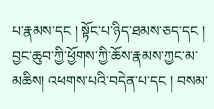པ་རྣམས་དང ། སྟོང་པ་ཉིད་ཐམས་ཅད་དང ། བྱང་ཆུབ་ཀྱི་ཕྱོགས་ཀྱི་ཆོས་རྣམས་ཀྱང་མ་མཆིས། འཕགས་པའི་བདེན་པ་དང ། བསམ་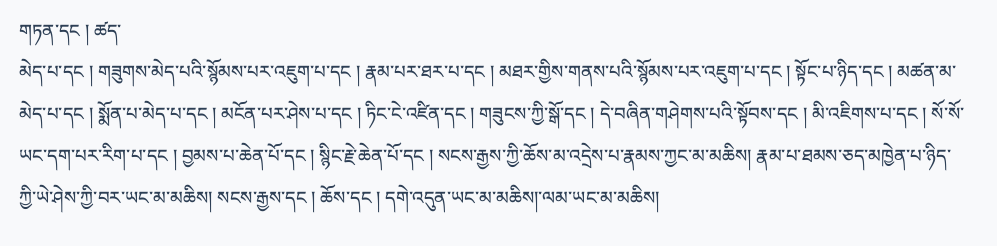གཏན་དང ། ཚད་
མེད་པ་དང ། གཟུགས་མེད་པའི་སྙོམས་པར་འཇུག་པ་དང ། རྣམ་པར་ཐར་པ་དང ། མཐར་གྱིས་གནས་པའི་སྙོམས་པར་འཇུག་པ་དང ། སྟོང་པ་ཉིད་དང ། མཚན་མ་མེད་པ་དང ། སྨོན་པ་མེད་པ་དང ། མངོན་པར་ཤེས་པ་དང ། ཏིང་ངེ་འཛིན་དང ། གཟུངས་ཀྱི་སྒོ་དང ། དེ་བཞིན་གཤེགས་པའི་སྟོབས་དང ། མི་འཇིགས་པ་དང ། སོ་སོ་ཡང་དག་པར་རིག་པ་དང ། བྱམས་པ་ཆེན་པོ་དང ། སྙིང་རྗེ་ཆེན་པོ་དང ། སངས་རྒྱས་ཀྱི་ཆོས་མ་འདྲེས་པ་རྣམས་ཀྱང་མ་མཆིས། རྣམ་པ་ཐམས་ཅད་མཁྱེན་པ་ཉིད་ཀྱི་ཡེ་ཤེས་ཀྱི་བར་ཡང་མ་མཆིས། སངས་རྒྱས་དང ། ཆོས་དང ། དགེ་འདུན་ཡང་མ་མཆིས།་ལམ་ཡང་མ་མཆིས།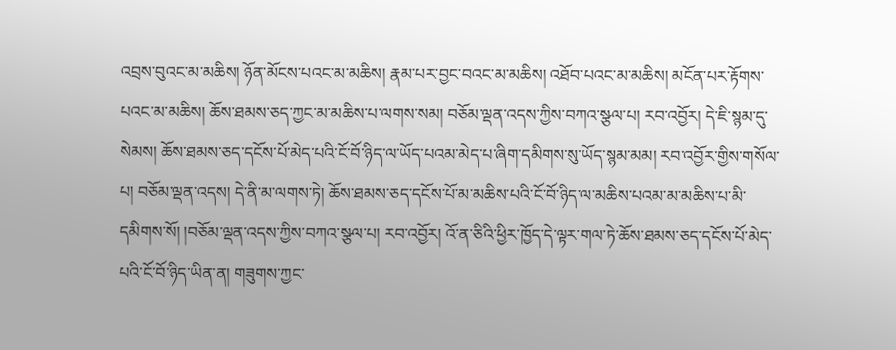འབྲས་བུའང་མ་མཆིས། ཉོན་མོངས་པའང་མ་མཆིས། རྣམ་པར་བྱང་བའང་མ་མཆིས། འཐོབ་པའང་མ་མཆིས། མངོན་པར་རྟོགས་པའང་མ་མཆིས། ཆོས་ཐམས་ཅད་ཀྱང་མ་མཆིས་པ་ལགས་སམ། བཅོམ་ལྡན་འདས་ཀྱིས་བཀའ་སྩལ་པ། རབ་འབྱོར། དེ་ཇི་སྙམ་དུ་སེམས། ཆོས་ཐམས་ཅད་དངོས་པོ་མེད་པའི་ངོ་བོ་ཉིད་ལ་ཡོད་པའམ་མེད་པ་ཞིག་དམིགས་སུ་ཡོད་སྙམ་མམ། རབ་འབྱོར་གྱིས་གསོལ་པ། བཅོམ་ལྡན་འདས། དེ་ནི་མ་ལགས་ཏེ། ཆོས་ཐམས་ཅད་དངོས་པོ་མ་མཆིས་པའི་ངོ་བོ་ཉིད་ལ་མཆིས་པའམ་མ་མཆིས་པ་མི་དམིགས་སོ། །བཅོམ་ལྡན་འདས་ཀྱིས་བཀའ་སྩལ་པ། རབ་འབྱོར། འོ་ན་ཅིའི་ཕྱིར་ཁྱོད་དེ་ལྟར་གལ་ཏེ་ཆོས་ཐམས་ཅད་དངོས་པོ་མེད་པའི་ངོ་བོ་ཉིད་ཡིན་ན། གཟུགས་ཀྱང་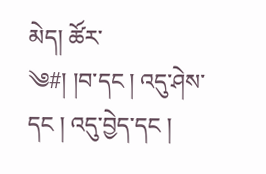མེད། ཚོར་
༄#། །བ་དང ། འདུ་ཤེས་དང ། འདུ་བྱེད་དང །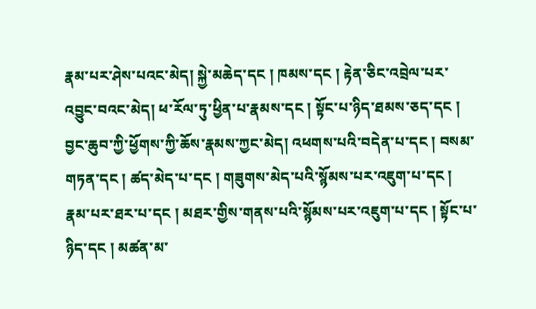རྣམ་པར་ཤེས་པའང་མེད། སྐྱེ་མཆེད་དང ། ཁམས་དང ། རྟེན་ཅིང་འབྲེལ་པར་འབྱུང་བའང་མེད། ཕ་རོལ་ཏུ་ཕྱིན་པ་རྣམས་དང ། སྟོང་པ་ཉིད་ཐམས་ཅད་དང ། བྱང་ཆུབ་ཀྱི་ཕྱོགས་ཀྱི་ཆོས་རྣམས་ཀྱང་མེད། འཕགས་པའི་བདེན་པ་དང ། བསམ་གཏན་དང ། ཚད་མེད་པ་དང ། གཟུགས་མེད་པའི་སྙོམས་པར་འཇུག་པ་དང ། རྣམ་པར་ཐར་པ་དང ། མཐར་གྱིས་གནས་པའི་སྙོམས་པར་འཇུག་པ་དང ། སྟོང་པ་ཉིད་དང ། མཚན་མ་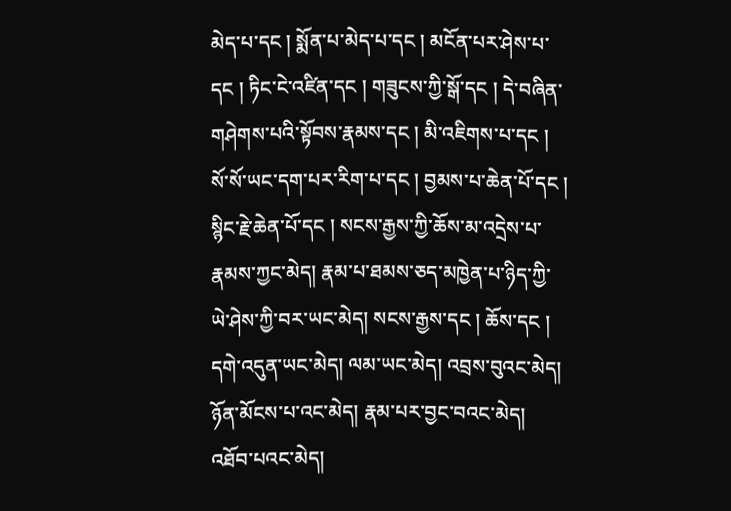མེད་པ་དང ། སྨོན་པ་མེད་པ་དང ། མངོན་པར་ཤེས་པ་དང ། ཏིང་ངེ་འཛིན་དང ། གཟུངས་ཀྱི་སྒོ་དང ། དེ་བཞིན་གཤེགས་པའི་སྟོབས་རྣམས་དང ། མི་འཇིགས་པ་དང ། སོ་སོ་ཡང་དག་པར་རིག་པ་དང ། བྱམས་པ་ཆེན་པོ་དང ། སྙིང་རྗེ་ཆེན་པོ་དང ། སངས་རྒྱས་ཀྱི་ཆོས་མ་འདྲེས་པ་རྣམས་ཀྱང་མེད། རྣམ་པ་ཐམས་ཅད་མཁྱེན་པ་ཉིད་ཀྱི་ཡེ་ཤེས་ཀྱི་བར་ཡང་མེད། སངས་རྒྱས་དང ། ཆོས་དང ། དགེ་འདུན་ཡང་མེད། ལམ་ཡང་མེད། འབྲས་བུའང་མེད། ཉོན་མོངས་པ་འང་མེད། རྣམ་པར་བྱང་བའང་མེད། འཐོབ་པའང་མེད།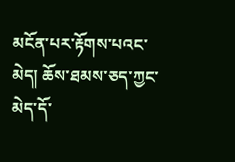མངོན་པར་རྟོགས་པའང་མེད། ཆོས་ཐམས་ཅད་ཀྱང་མེད་དོ་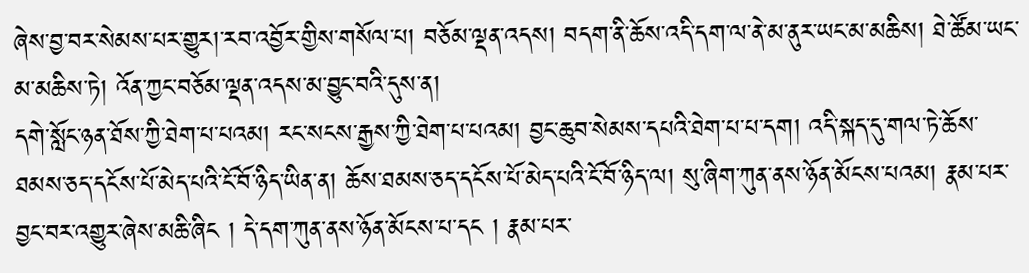ཞེས་བྱ་བར་སེམས་པར་གྱུར།་རབ་འབྱོར་གྱིས་གསོལ་པ། བཅོམ་ལྡན་འདས། བདག་ནི་ཆོས་འདི་དག་ལ་ནེ་མ་ནུར་ཡང་མ་མཆིས། ཐེ་ཚོམ་ཡང་མ་མཆིས་ཏེ། འོན་ཀྱང་བཅོམ་ལྡན་འདས་མ་བྱུང་བའི་དུས་ན།
དགེ་སློང་ཉན་ཐོས་ཀྱི་ཐེག་པ་པའམ། རང་སངས་རྒྱས་ཀྱི་ཐེག་པ་པའམ། བྱང་ཆུབ་སེམས་དཔའི་ཐེག་པ་པ་དག། འདི་སྐད་དུ་གལ་ཏེ་ཆོས་ཐམས་ཅད་དངོས་པོ་མེད་པའི་ངོ་བོ་ཉིད་ཡིན་ན། ཆོས་ཐམས་ཅད་དངོས་པོ་མེད་པའི་ངོ་བོ་ཉིད་ལ། སུ་ཞིག་ཀུན་ནས་ཉོན་མོངས་པའམ། རྣམ་པར་བྱང་བར་འགྱུར་ཞེས་མཆི་ཞིང ། དེ་དག་ཀུན་ནས་ཉོན་མོངས་པ་དང ། རྣམ་པར་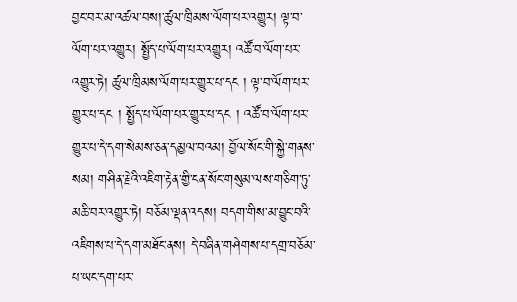བྱང་བར་མ་འཚལ་བས།་ཚུལ་ཁྲིམས་ལོག་པར་འགྱུར། ལྟ་བ་ལོག་པར་འགྱུར། སྤྱོད་པ་ལོག་པར་འགྱུར། འཚོ་བ་ལོག་པར་འགྱུར་ཏེ། ཚུལ་ཁྲིམས་ལོག་པར་གྱུར་པ་དང ། ལྟ་བ་ལོག་པར་གྱུར་པ་དང ། སྤྱོད་པ་ལོག་པར་གྱུར་པ་དང ། འཚོ་བ་ལོག་པར་གྱུར་པ་དེ་དག་སེམས་ཅན་དམྱལ་བའམ། བྱོལ་སོང་གི་སྐྱེ་གནས་སམ། གཤིན་རྗེའི་འཇིག་རྟེན་གྱི་ངན་སོང་གསུམ་ལས་གཅིག་ཏུ་མཆི་བར་འགྱུར་ཏེ། བཅོམ་ལྡན་འདས། བདག་གིས་མ་བྱུང་བའི་འཇིགས་པ་དེ་དག་མཐོང་ནས། དེ་བཞིན་གཤེགས་པ་དགྲ་བཅོམ་པ་ཡང་དག་པར་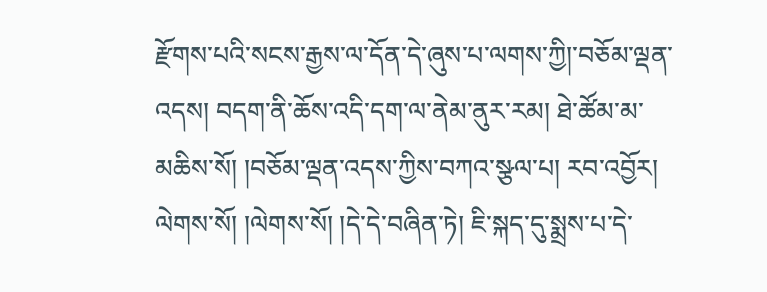རྫོགས་པའི་སངས་རྒྱས་ལ་དོན་དེ་ཞུས་པ་ལགས་ཀྱི།་བཅོམ་ལྡན་འདས། བདག་ནི་ཆོས་འདི་དག་ལ་ནེམ་ནུར་རམ། ཐེ་ཚོམ་མ་མཆིས་སོ། །བཅོམ་ལྡན་འདས་ཀྱིས་བཀའ་སྩལ་པ། རབ་འབྱོར། ལེགས་སོ། །ལེགས་སོ། །དེ་དེ་བཞིན་ཏེ། ཇི་སྐད་དུ་སྨྲས་པ་དེ་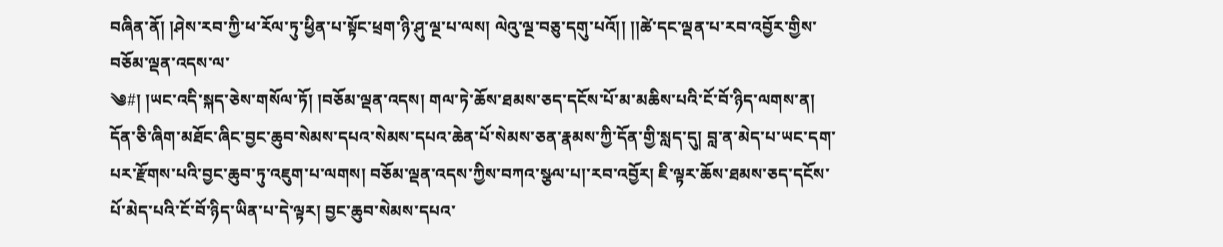བཞིན་ནོ། །ཤེས་རབ་ཀྱི་ཕ་རོལ་ཏུ་ཕྱིན་པ་སྟོང་ཕྲག་ཉི་ཤུ་ལྔ་པ་ལས། ལེའུ་ལྔ་བཅུ་དགུ་པའོ།། །།ཚེ་དང་ལྡན་པ་རབ་འབྱོར་གྱིས་བཅོམ་ལྡན་འདས་ལ་
༄#། །ཡང་འདི་སྐད་ཅེས་གསོལ་ཏོ། །བཅོམ་ལྡན་འདས། གལ་ཏེ་ཆོས་ཐམས་ཅད་དངོས་པོ་མ་མཆིས་པའི་ངོ་བོ་ཉིད་ལགས་ན། དོན་ཅི་ཞིག་མཐོང་ཞིང་བྱང་ཆུབ་སེམས་དཔའ་སེམས་དཔའ་ཆེན་པོ་སེམས་ཅན་རྣམས་ཀྱི་དོན་གྱི་སླད་དུ། བླ་ན་མེད་པ་ཡང་དག་པར་རྫོགས་པའི་བྱང་ཆུབ་ཏུ་འཇུག་པ་ལགས། བཅོམ་ལྡན་འདས་ཀྱིས་བཀའ་སྩལ་པ།་རབ་འབྱོར། ཇི་ལྟར་ཆོས་ཐམས་ཅད་དངོས་པོ་མེད་པའི་ངོ་བོ་ཉིད་ཡིན་པ་དེ་ལྟར། བྱང་ཆུབ་སེམས་དཔའ་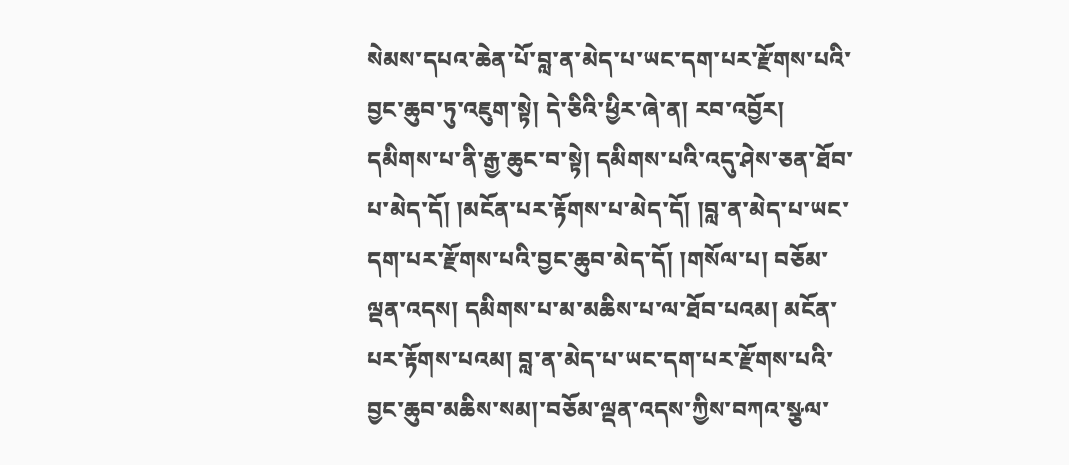སེམས་དཔའ་ཆེན་པོ་བླ་ན་མེད་པ་ཡང་དག་པར་རྫོགས་པའི་བྱང་ཆུབ་ཏུ་འཇུག་སྟེ། དེ་ཅིའི་ཕྱིར་ཞེ་ན། རབ་འབྱོར། དམིགས་པ་ནི་རྒྱ་ཆུང་བ་སྟེ། དམིགས་པའི་འདུ་ཤེས་ཅན་ཐོབ་པ་མེད་དོ། །མངོན་པར་རྟོགས་པ་མེད་དོ། །བླ་ན་མེད་པ་ཡང་དག་པར་རྫོགས་པའི་བྱང་ཆུབ་མེད་དོ། །གསོལ་པ། བཅོམ་ལྡན་འདས། དམིགས་པ་མ་མཆིས་པ་ལ་ཐོབ་པའམ། མངོན་པར་རྟོགས་པའམ། བླ་ན་མེད་པ་ཡང་དག་པར་རྫོགས་པའི་བྱང་ཆུབ་མཆིས་སམ།་བཅོམ་ལྡན་འདས་ཀྱིས་བཀའ་སྩལ་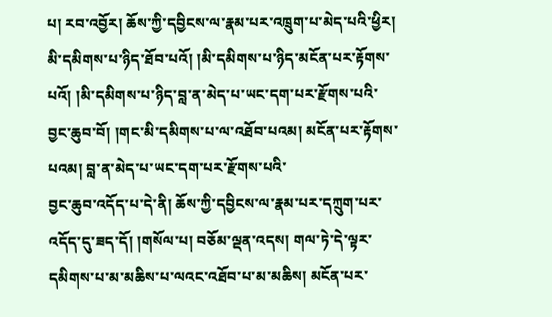པ། རབ་འབྱོར། ཆོས་ཀྱི་དབྱིངས་ལ་རྣམ་པར་འཁྲུག་པ་མེད་པའི་ཕྱིར། མི་དམིགས་པ་ཉིད་ཐོབ་པའོ། །མི་དམིགས་པ་ཉིད་མངོན་པར་རྟོགས་པའོ། །མི་དམིགས་པ་ཉིད་བླ་ན་མེད་པ་ཡང་དག་པར་རྫོགས་པའི་བྱང་ཆུབ་བོ། །གང་མི་དམིགས་པ་ལ་འཐོབ་པའམ། མངོན་པར་རྟོགས་པའམ། བླ་ན་མེད་པ་ཡང་དག་པར་རྫོགས་པའི་
བྱང་ཆུབ་འདོད་པ་དེ་ནི། ཆོས་ཀྱི་དབྱིངས་ལ་རྣམ་པར་དཀྲུག་པར་འདོད་དུ་ཟད་དོ། །གསོལ་པ། བཅོམ་ལྡན་འདས། གལ་ཏེ་དེ་ལྟར་དམིགས་པ་མ་མཆིས་པ་ལའང་འཐོབ་པ་མ་མཆིས། མངོན་པར་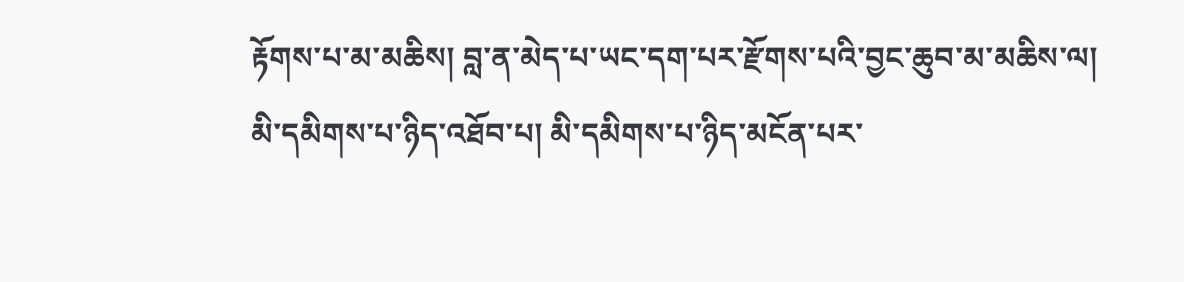རྟོགས་པ་མ་མཆིས། བླ་ན་མེད་པ་ཡང་དག་པར་རྫོགས་པའི་བྱང་ཆུབ་མ་མཆིས་ལ། མི་དམིགས་པ་ཉིད་འཐོབ་པ། མི་དམིགས་པ་ཉིད་མངོན་པར་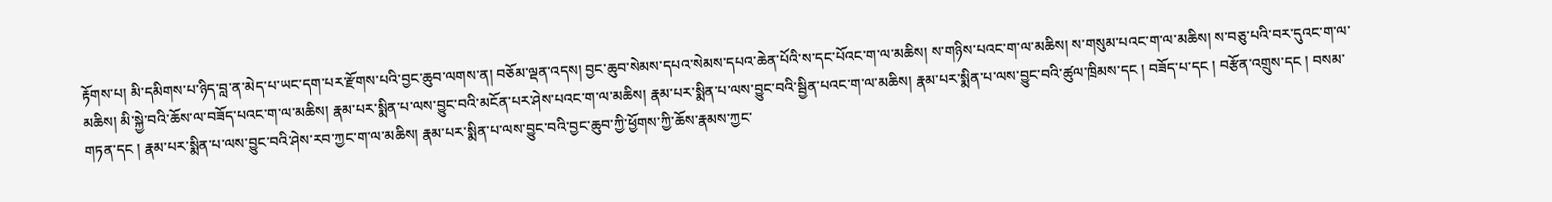རྟོགས་པ། མི་དམིགས་པ་ཉིད་བླ་ན་མེད་པ་ཡང་དག་པར་རྫོགས་པའི་བྱང་ཆུབ་ལགས་ན། བཅོམ་ལྡན་འདས། བྱང་ཆུབ་སེམས་དཔའ་སེམས་དཔའ་ཆེན་པོའི་ས་དང་པོའང་ག་ལ་མཆིས། ས་གཉིས་པའང་ག་ལ་མཆིས། ས་གསུམ་པའང་ག་ལ་མཆིས། ས་བཅུ་པའི་བར་དུའང་ག་ལ་མཆིས། མི་སྐྱེ་བའི་ཆོས་ལ་བཟོད་པའང་ག་ལ་མཆིས། རྣམ་པར་སྨིན་པ་ལས་བྱུང་བའི་མངོན་པར་ཤེས་པའང་ག་ལ་མཆིས། རྣམ་པར་སྨིན་པ་ལས་བྱུང་བའི་སྦྱིན་པའང་ག་ལ་མཆིས། རྣམ་པར་སྨིན་པ་ལས་བྱུང་བའི་ཚུལ་ཁྲིམས་དང ། བཟོད་པ་དང ། བརྩོན་འགྲུས་དང ། བསམ་གཏན་དང ། རྣམ་པར་སྨིན་པ་ལས་བྱུང་བའི་ཤེས་རབ་ཀྱང་ག་ལ་མཆིས། རྣམ་པར་སྨིན་པ་ལས་བྱུང་བའི་བྱང་ཆུབ་ཀྱི་ཕྱོགས་ཀྱི་ཆོས་རྣམས་ཀྱང་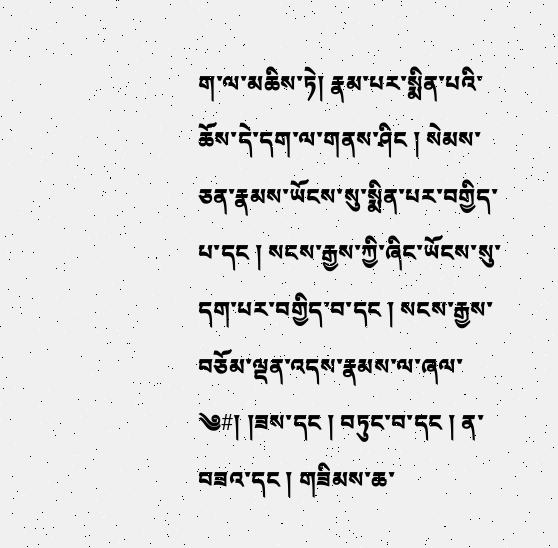ག་ལ་མཆིས་ཏེ། རྣམ་པར་སྨིན་པའི་ཆོས་དེ་དག་ལ་གནས་ཤིང ། སེམས་ཅན་རྣམས་ཡོངས་སུ་སྨིན་པར་བགྱིད་པ་དང ། སངས་རྒྱས་ཀྱི་ཞིང་ཡོངས་སུ་དག་པར་བགྱིད་བ་དང ། སངས་རྒྱས་བཅོམ་ལྡན་འདས་རྣམས་ལ་ཞལ་
༄#། །ཟས་དང ། བཏུང་བ་དང ། ན་བཟའ་དང ། གཟིམས་ཆ་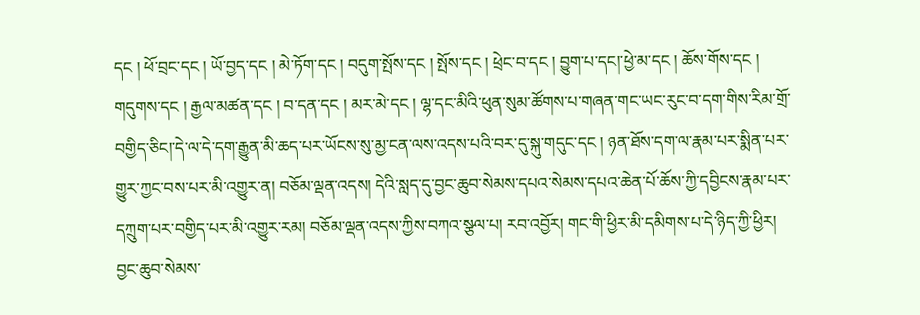དང ། ཕོ་བྲང་དང ། ཡོ་བྱད་དང ། མེ་ཏོག་དང ། བདུག་སྤོས་དང ། སྤོས་དང ། ཕྲེང་བ་དང ། བྱུག་པ་དང།་ཕྱེ་མ་དང ། ཆོས་གོས་དང ། གདུགས་དང ། རྒྱལ་མཚན་དང ། བ་དན་དང ། མར་མེ་དང ། ལྷ་དང་མིའི་ཕུན་སུམ་ཚོགས་པ་གཞན་གང་ཡང་རུང་བ་དག་གིས་རིམ་གྲོ་བགྱིད་ཅིང།་དེ་ལ་དེ་དག་རྒྱུན་མི་ཆད་པར་ཡོངས་སུ་མྱ་ངན་ལས་འདས་པའི་བར་དུ་སྐུ་གདུང་དང ། ཉན་ཐོས་དག་ལ་རྣམ་པར་སྨིན་པར་གྱུར་ཀྱང་བས་པར་མི་འགྱུར་ན། བཅོམ་ལྡན་འདས། དེའི་སླད་དུ་བྱང་ཆུབ་སེམས་དཔའ་སེམས་དཔའ་ཆེན་པོ་ཆོས་ཀྱི་དབྱིངས་རྣམ་པར་དཀྲུག་པར་བགྱིད་པར་མི་འགྱུར་རམ། བཅོམ་ལྡན་འདས་ཀྱིས་བཀའ་སྩལ་པ། རབ་འབྱོར། གང་གི་ཕྱིར་མི་དམིགས་པ་དེ་ཉིད་ཀྱི་ཕྱིར། བྱང་ཆུབ་སེམས་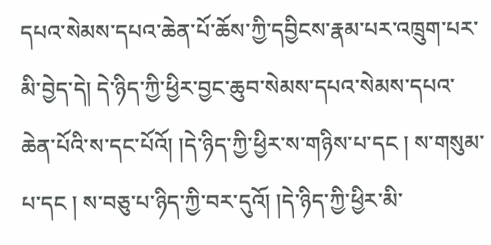དཔའ་སེམས་དཔའ་ཆེན་པོ་ཆོས་ཀྱི་དབྱིངས་རྣམ་པར་འཁྲུག་པར་མི་བྱེད་དེ། དེ་ཉིད་ཀྱི་ཕྱིར་བྱང་ཆུབ་སེམས་དཔའ་སེམས་དཔའ་ཆེན་པོའི་ས་དང་པོའོ། །དེ་ཉིད་ཀྱི་ཕྱིར་ས་གཉིས་པ་དང ། ས་གསུམ་པ་དང ། ས་བཅུ་པ་ཉིད་ཀྱི་བར་དུའོ། །དེ་ཉིད་ཀྱི་ཕྱིར་མི་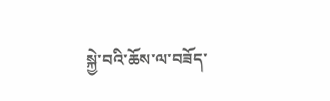སྐྱེ་བའི་ཆོས་ལ་བཟོད་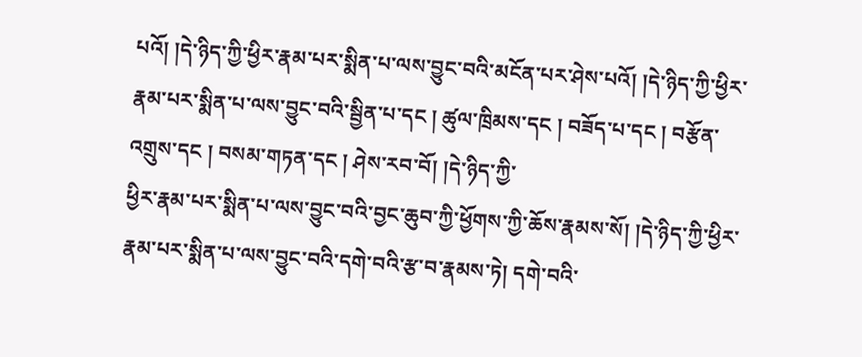པའོ། །དེ་ཉིད་ཀྱི་ཕྱིར་རྣམ་པར་སྨིན་པ་ལས་བྱུང་བའི་མངོན་པར་ཤེས་པའོ། །དེ་ཉིད་ཀྱི་ཕྱིར་རྣམ་པར་སྨིན་པ་ལས་བྱུང་བའི་སྦྱིན་པ་དང ། ཚུལ་ཁྲིམས་དང ། བཟོད་པ་དང ། བརྩོན་འགྲུས་དང ། བསམ་གཏན་དང ། ཤེས་རབ་བོ། །དེ་ཉིད་ཀྱི་
ཕྱིར་རྣམ་པར་སྨིན་པ་ལས་བྱུང་བའི་བྱང་ཆུབ་ཀྱི་ཕྱོགས་ཀྱི་ཆོས་རྣམས་སོ། །དེ་ཉིད་ཀྱི་ཕྱིར་རྣམ་པར་སྨིན་པ་ལས་བྱུང་བའི་དགེ་བའི་རྩ་བ་རྣམས་ཏེ། དགེ་བའི་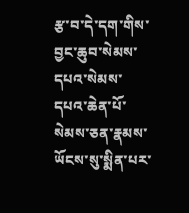རྩ་བ་དེ་དག་གིས་བྱང་ཆུབ་སེམས་དཔའ་སེམས་དཔའ་ཆེན་པོ་སེམས་ཅན་རྣམས་ཡོངས་སུ་སྨིན་པར་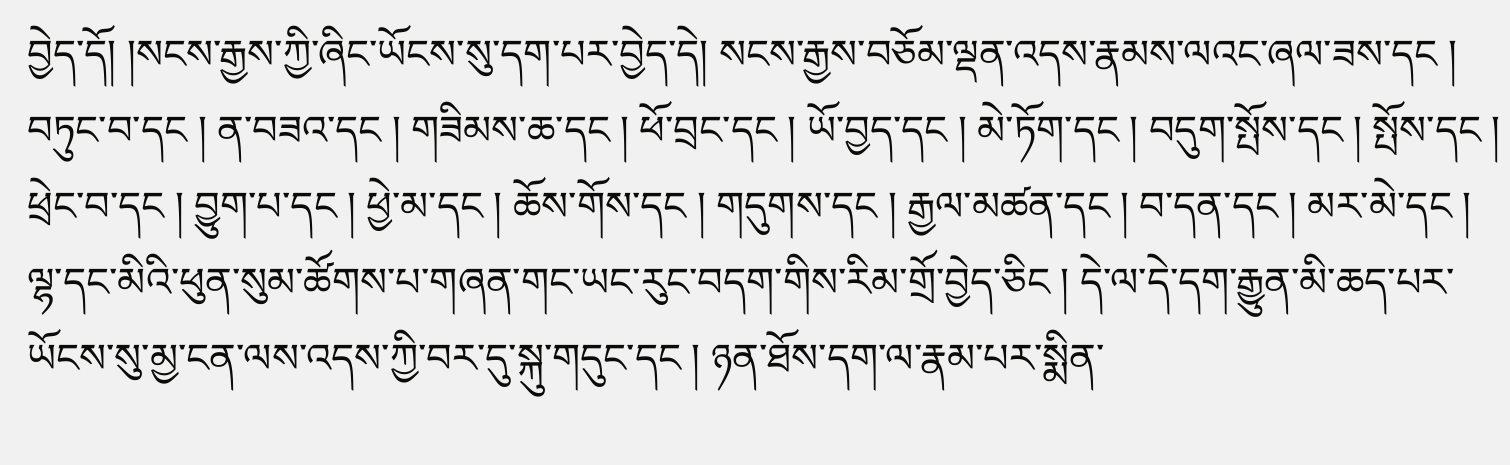བྱེད་དོ། །སངས་རྒྱས་ཀྱི་ཞིང་ཡོངས་སུ་དག་པར་བྱེད་དེ། སངས་རྒྱས་བཅོམ་ལྡན་འདས་རྣམས་ལའང་ཞལ་ཟས་དང ། བཏུང་བ་དང ། ན་བཟའ་དང ། གཟིམས་ཆ་དང ། ཕོ་བྲང་དང ། ཡོ་བྱད་དང ། མེ་ཏོག་དང ། བདུག་སྤོས་དང ། སྤོས་དང ། ཕྲེང་བ་དང ། བྱུག་པ་དང ། ཕྱེ་མ་དང ། ཆོས་གོས་དང ། གདུགས་དང ། རྒྱལ་མཚན་དང ། བ་དན་དང ། མར་མེ་དང ། ལྷ་དང་མིའི་ཕུན་སུམ་ཚོགས་པ་གཞན་གང་ཡང་རུང་བདག་གིས་རིམ་གྲོ་བྱེད་ཅིང ། དེ་ལ་དེ་དག་རྒྱུན་མི་ཆད་པར་ཡོངས་སུ་མྱ་ངན་ལས་འདས་ཀྱི་བར་དུ་སྐུ་གདུང་དང ། ཉན་ཐོས་དག་ལ་རྣམ་པར་སྨིན་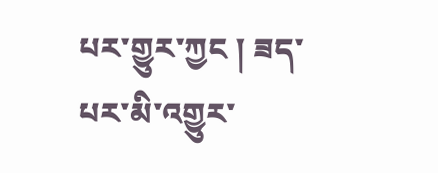པར་གྱུར་ཀྱང ། ཟད་པར་མི་འགྱུར་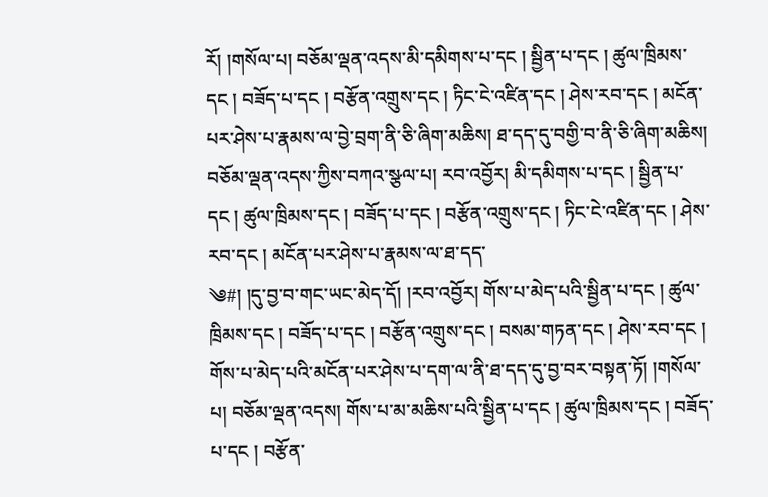རོ། །གསོལ་པ། བཅོམ་ལྡན་འདས་མི་དམིགས་པ་དང ། སྦྱིན་པ་དང ། ཚུལ་ཁྲིམས་དང ། བཟོད་པ་དང ། བརྩོན་འགྲུས་དང ། ཏིང་ངེ་འཛིན་དང ། ཤེས་རབ་དང ། མངོན་པར་ཤེས་པ་རྣམས་ལ་བྱེ་བྲག་ནི་ཅི་ཞིག་མཆིས། ཐ་དད་དུ་བགྱི་བ་ནི་ཅི་ཞིག་མཆིས། བཅོམ་ལྡན་འདས་ཀྱིས་བཀའ་སྩལ་པ། རབ་འབྱོར། མི་དམིགས་པ་དང ། སྦྱིན་པ་དང ། ཚུལ་ཁྲིམས་དང ། བཟོད་པ་དང ། བརྩོན་འགྲུས་དང ། ཏིང་ངེ་འཛིན་དང ། ཤེས་རབ་དང ། མངོན་པར་ཤེས་པ་རྣམས་ལ་ཐ་དད་
༄#། །དུ་བྱ་བ་གང་ཡང་མེད་དོ། །རབ་འབྱོར། གོས་པ་མེད་པའི་སྦྱིན་པ་དང ། ཚུལ་ཁྲིམས་དང ། བཟོད་པ་དང ། བརྩོན་འགྲུས་དང ། བསམ་གཏན་དང ། ཤེས་རབ་དང ། གོས་པ་མེད་པའི་མངོན་པར་ཤེས་པ་དག་ལ་ནི་ཐ་དད་དུ་བྱ་བར་བསྟན་ཏོ། །གསོལ་པ། བཅོམ་ལྡན་འདས། གོས་པ་མ་མཆིས་པའི་སྦྱིན་པ་དང ། ཚུལ་ཁྲིམས་དང ། བཟོད་པ་དང ། བརྩོན་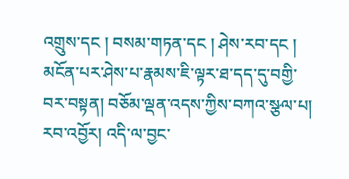འགྲུས་དང ། བསམ་གཏན་དང ། ཤེས་རབ་དང ། མངོན་པར་ཤེས་པ་རྣམས་ཇི་ལྟར་ཐ་དད་དུ་བགྱི་བར་བསྟན། བཅོམ་ལྡན་འདས་ཀྱིས་བཀའ་སྩལ་པ། རབ་འབྱོར། འདི་ལ་བྱང་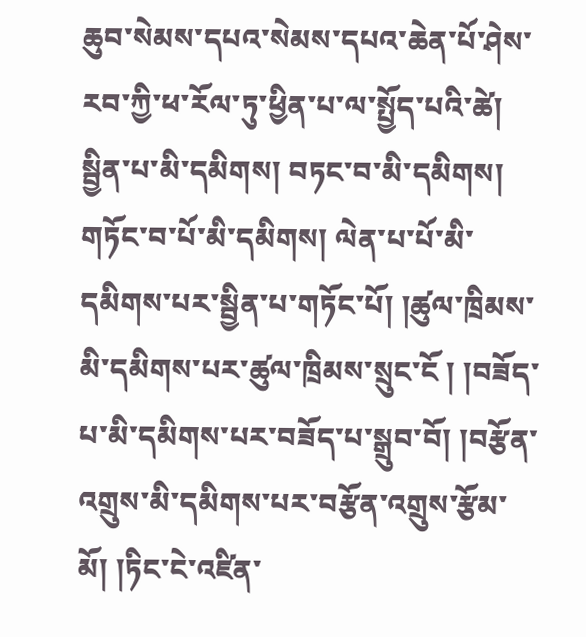ཆུབ་སེམས་དཔའ་སེམས་དཔའ་ཆེན་པོ་ཤེས་རབ་ཀྱི་ཕ་རོལ་ཏུ་ཕྱིན་པ་ལ་སྤྱོད་པའི་ཚེ། སྦྱིན་པ་མི་དམིགས། བཏང་བ་མི་དམིགས། གཏོང་བ་པོ་མི་དམིགས། ལེན་པ་པོ་མི་དམིགས་པར་སྦྱིན་པ་གཏོང་པོ། །ཚུལ་ཁྲིམས་མི་དམིགས་པར་ཚུལ་ཁྲིམས་སྲུང་ངོ ། །བཟོད་པ་མི་དམིགས་པར་བཟོད་པ་སྒྲུབ་བོ། །བརྩོན་འགྲུས་མི་དམིགས་པར་བརྩོན་འགྲུས་རྩོམ་མོ། །ཏིང་ངེ་འཛིན་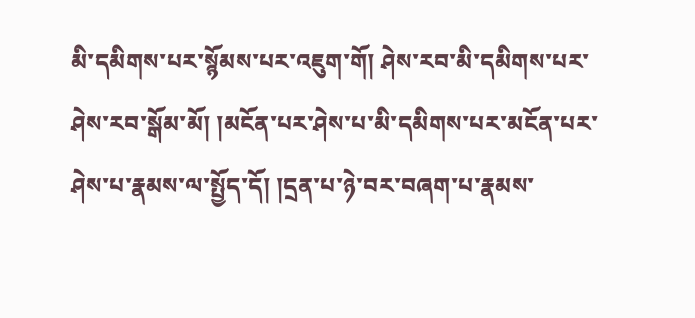མི་དམིགས་པར་སྙོམས་པར་འཇུག་གོ། ཤེས་རབ་མི་དམིགས་པར་ཤེས་རབ་སྒོམ་མོ། །མངོན་པར་ཤེས་པ་མི་དམིགས་པར་མངོན་པར་ཤེས་པ་རྣམས་ལ་སྤྱོད་དོ། །དྲན་པ་ཉེ་བར་བཞག་པ་རྣམས་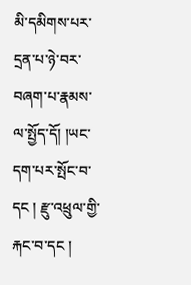མི་དམིགས་པར་དྲན་པ་ཉེ་བར་བཞག་པ་རྣམས་ལ་སྤྱོད་དོ། །ཡང་དག་པར་སྤོང་བ་དང ། རྫུ་འཕྲུལ་གྱི་རྐང་བ་དང །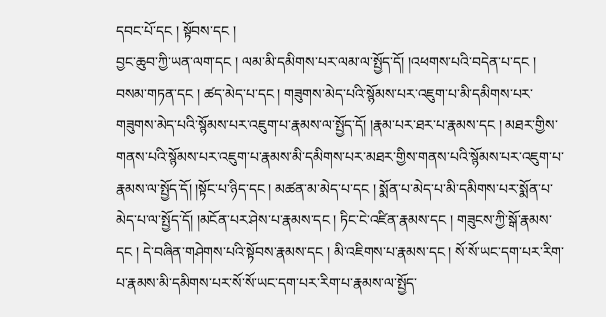དབང་པོ་དང ། སྟོབས་དང །
བྱང་ཆུབ་ཀྱི་ཡན་ལག་དང ། ལམ་མི་དམིགས་པར་ལམ་ལ་སྤྱོད་དོ། །འཕགས་པའི་བདེན་པ་དང ། བསམ་གཏན་དང ། ཚད་མེད་པ་དང ། གཟུགས་མེད་པའི་སྙོམས་པར་འཇུག་པ་མི་དམིགས་པར་གཟུགས་མེད་པའི་སྙོམས་པར་འཇུག་པ་རྣམས་ལ་སྤྱོད་དོ། །རྣམ་པར་ཐར་པ་རྣམས་དང ། མཐར་གྱིས་གནས་པའི་སྙོམས་པར་འཇུག་པ་རྣམས་མི་དམིགས་པར་མཐར་གྱིས་གནས་པའི་སྙོམས་པར་འཇུག་པ་རྣམས་ལ་སྤྱོད་དོ། །སྟོང་པ་ཉིད་དང ། མཚན་མ་མེད་པ་དང ། སྨོན་པ་མེད་པ་མི་དམིགས་པར་སྨོན་པ་མེད་པ་ལ་སྤྱོད་དོ། །མངོན་པར་ཤེས་པ་རྣམས་དང ། ཏིང་ངེ་འཛིན་རྣམས་དང ། གཟུངས་ཀྱི་སྒོ་རྣམས་དང ། དེ་བཞིན་གཤེགས་པའི་སྟོབས་རྣམས་དང ། མི་འཇིགས་པ་རྣམས་དང ། སོ་སོ་ཡང་དག་པར་རིག་པ་རྣམས་མི་དམིགས་པར་སོ་སོ་ཡང་དག་པར་རིག་པ་རྣམས་ལ་སྤྱོད་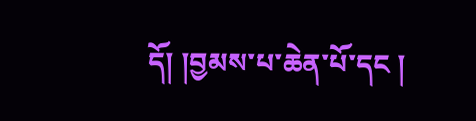དོ། །བྱམས་པ་ཆེན་པོ་དང །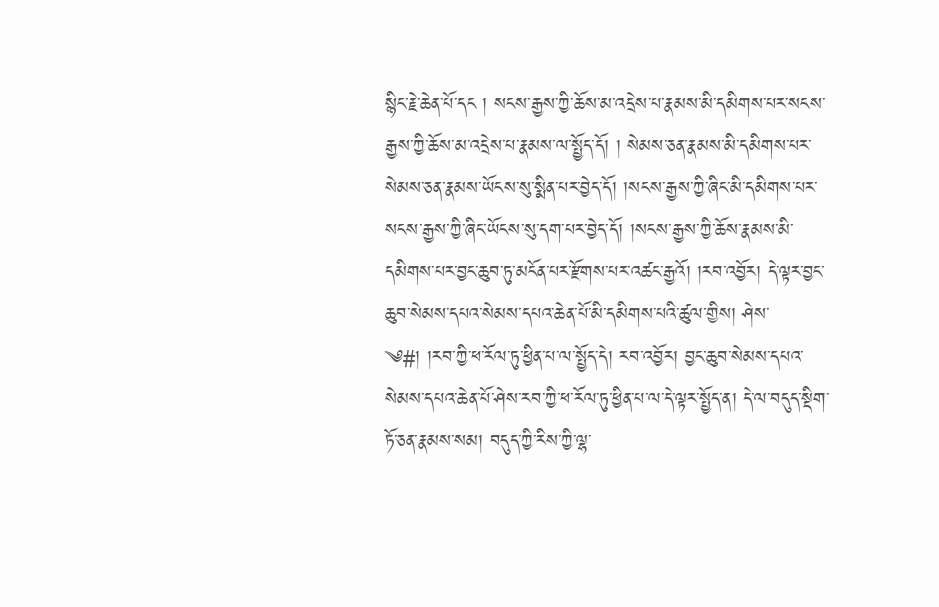སྙིང་རྗེ་ཆེན་པོ་དང ། སངས་རྒྱས་ཀྱི་ཆོས་མ་འདྲེས་པ་རྣམས་མི་དམིགས་པར་སངས་རྒྱས་ཀྱི་ཆོས་མ་འདྲེས་པ་རྣམས་ལ་སྤྱོད་དོ། ། སེམས་ཅན་རྣམས་མི་དམིགས་པར་སེམས་ཅན་རྣམས་ཡོངས་སུ་སྨིན་པར་བྱེད་དོ། །སངས་རྒྱས་ཀྱི་ཞིང་མི་དམིགས་པར་སངས་རྒྱས་ཀྱི་ཞིང་ཡོངས་སུ་དག་པར་བྱེད་དོ། །སངས་རྒྱས་ཀྱི་ཆོས་རྣམས་མི་དམིགས་པར་བྱང་ཆུབ་ཏུ་མངོན་པར་རྫོགས་པར་འཚང་རྒྱའོ། །རབ་འབྱོར། དེ་ལྟར་བྱང་ཆུབ་སེམས་དཔའ་སེམས་དཔའ་ཆེན་པོ་མི་དམིགས་པའི་ཚུལ་གྱིས། ཤེས་
༄#། །རབ་ཀྱི་ཕ་རོལ་ཏུ་ཕྱིན་པ་ལ་སྤྱོད་དེ། རབ་འབྱོར། བྱང་ཆུབ་སེམས་དཔའ་སེམས་དཔའ་ཆེན་པོ་ཤེས་རབ་ཀྱི་ཕ་རོལ་ཏུ་ཕྱིན་པ་ལ་དེ་ལྟར་སྤྱོད་ན། དེ་ལ་བདུད་སྡིག་ཏོ་ཅན་རྣམས་སམ། བདུད་ཀྱི་རིས་ཀྱི་ལྷ་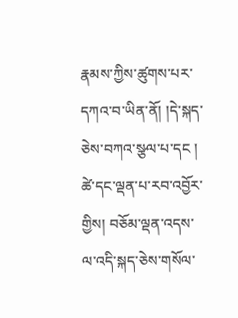རྣམས་ཀྱིས་ཚུགས་པར་དཀའ་བ་ཡིན་ནོ། །དེ་སྐད་ཅེས་བཀའ་སྩལ་པ་དང ། ཚེ་དང་ལྡན་པ་རབ་འབྱོར་གྱིས། བཅོམ་ལྡན་འདས་ལ་འདི་སྐད་ཅེས་གསོལ་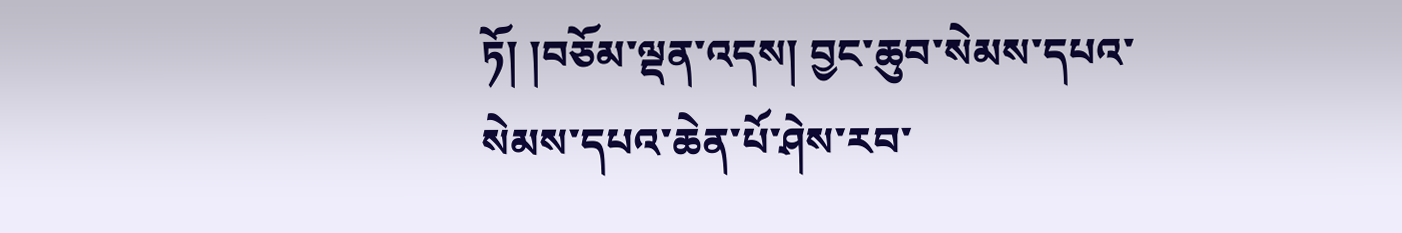ཏོ། །བཅོམ་ལྡན་འདས། བྱང་ཆུབ་སེམས་དཔའ་སེམས་དཔའ་ཆེན་པོ་ཤེས་རབ་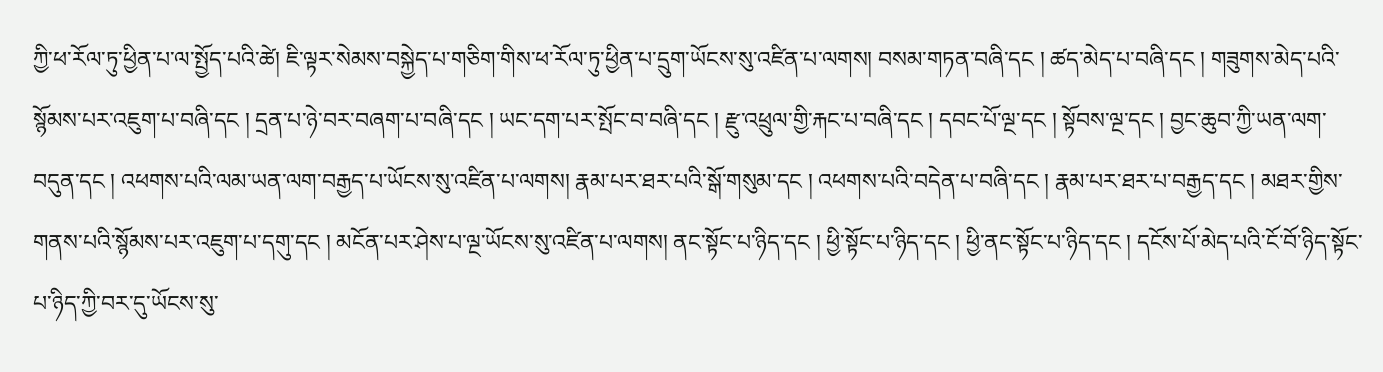ཀྱི་ཕ་རོལ་ཏུ་ཕྱིན་པ་ལ་སྤྱོད་པའི་ཚེ། ཇི་ལྟར་སེམས་བསྐྱེད་པ་གཅིག་གིས་ཕ་རོལ་ཏུ་ཕྱིན་པ་དྲུག་ཡོངས་སུ་འཛིན་པ་ལགས། བསམ་གཏན་བཞི་དང ། ཚད་མེད་པ་བཞི་དང ། གཟུགས་མེད་པའི་སྙོམས་པར་འཇུག་པ་བཞི་དང ། དྲན་པ་ཉེ་བར་བཞག་པ་བཞི་དང ། ཡང་དག་པར་སྤོང་བ་བཞི་དང ། རྫུ་འཕྲུལ་གྱི་རྐང་པ་བཞི་དང ། དབང་པོ་ལྔ་དང ། སྟོབས་ལྔ་དང ། བྱང་ཆུབ་ཀྱི་ཡན་ལག་བདུན་དང ། འཕགས་པའི་ལམ་ཡན་ལག་བརྒྱད་པ་ཡོངས་སུ་འཛིན་པ་ལགས། རྣམ་པར་ཐར་པའི་སྒོ་གསུམ་དང ། འཕགས་པའི་བདེན་པ་བཞི་དང ། རྣམ་པར་ཐར་པ་བརྒྱད་དང ། མཐར་གྱིས་གནས་པའི་སྙོམས་པར་འཇུག་པ་དགུ་དང ། མངོན་པར་ཤེས་པ་ལྔ་ཡོངས་སུ་འཛིན་པ་ལགས། ནང་སྟོང་པ་ཉིད་དང ། ཕྱི་སྟོང་པ་ཉིད་དང ། ཕྱི་ནང་སྟོང་པ་ཉིད་དང ། དངོས་པོ་མེད་པའི་ངོ་བོ་ཉིད་སྟོང་པ་ཉིད་ཀྱི་བར་དུ་ཡོངས་སུ་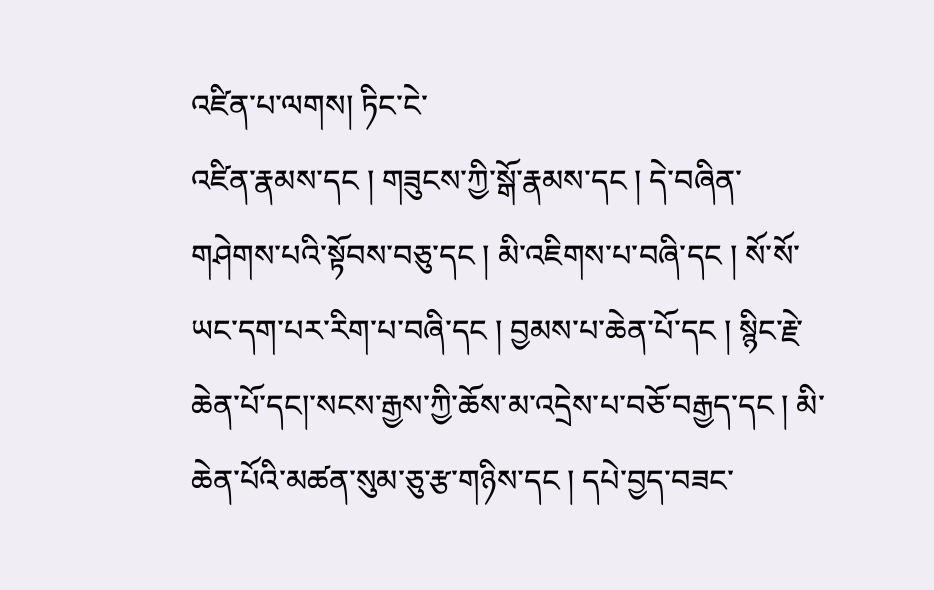འཛིན་པ་ལགས། ཏིང་ངེ་
འཛིན་རྣམས་དང ། གཟུངས་ཀྱི་སྒོ་རྣམས་དང ། དེ་བཞིན་གཤེགས་པའི་སྟོབས་བཅུ་དང ། མི་འཇིགས་པ་བཞི་དང ། སོ་སོ་ཡང་དག་པར་རིག་པ་བཞི་དང ། བྱམས་པ་ཆེན་པོ་དང ། སྙིང་རྗེ་ཆེན་པོ་དང།་སངས་རྒྱས་ཀྱི་ཆོས་མ་འདྲེས་པ་བཅོ་བརྒྱད་དང ། མི་ཆེན་པོའི་མཚན་སུམ་ཅུ་རྩ་གཉིས་དང ། དཔེ་བྱད་བཟང་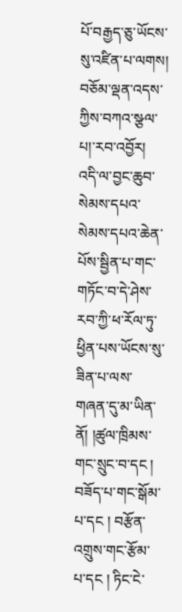པོ་བརྒྱད་ཅུ་ཡོངས་སུ་འཛིན་པ་ལགས། བཅོམ་ལྡན་འདས་ཀྱིས་བཀའ་སྩལ་པ།་རབ་འབྱོར། འདི་ལ་བྱང་ཆུབ་སེམས་དཔའ་སེམས་དཔའ་ཆེན་པོས་སྦྱིན་པ་གང་གཏོང་བ་དེ་ཤེས་རབ་ཀྱི་ཕ་རོལ་ཏུ་ཕྱིན་པས་ཡོངས་སུ་ཟིན་པ་ལས་གཞན་དུ་མ་ཡིན་ནོ། །ཚུལ་ཁྲིམས་གང་སྲུང་བ་དང ། བཟོད་པ་གང་སྒོམ་པ་དང ། བརྩོན་འགྲུས་གང་རྩོམ་པ་དང ། ཏིང་ངེ་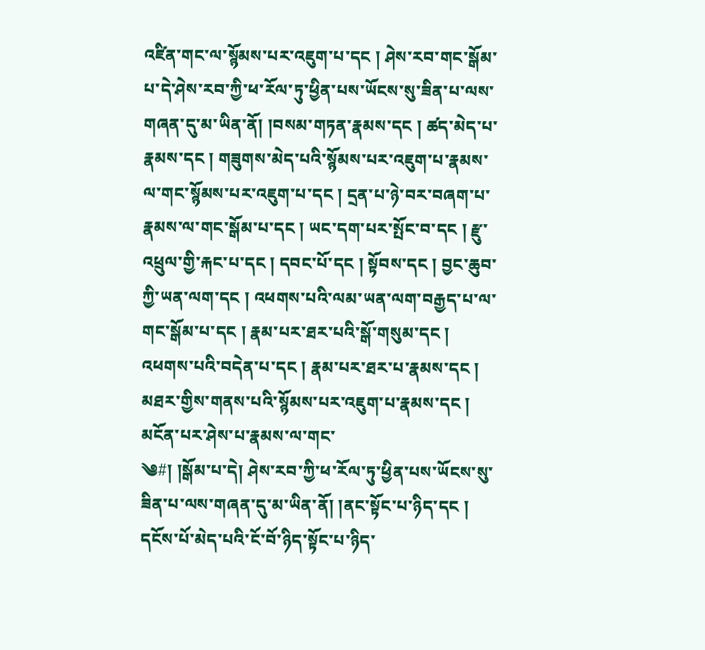འཛིན་གང་ལ་སྙོམས་པར་འཇུག་པ་དང ། ཤེས་རབ་གང་སྒོམ་པ་དེ་ཤེས་རབ་ཀྱི་ཕ་རོལ་ཏུ་ཕྱིན་པས་ཡོངས་སུ་ཟིན་པ་ལས་གཞན་དུ་མ་ཡིན་ནོ། །བསམ་གཏན་རྣམས་དང ། ཚད་མེད་པ་རྣམས་དང ། གཟུགས་མེད་པའི་སྙོམས་པར་འཇུག་པ་རྣམས་ལ་གང་སྙོམས་པར་འཇུག་པ་དང ། དྲན་པ་ཉེ་བར་བཞག་པ་རྣམས་ལ་གང་སྒོམ་པ་དང ། ཡང་དག་པར་སྤོང་བ་དང ། རྫུ་འཕྲུལ་གྱི་རྐང་པ་དང ། དབང་པོ་དང ། སྟོབས་དང ། བྱང་ཆུབ་ཀྱི་ཡན་ལག་དང ། འཕགས་པའི་ལམ་ཡན་ལག་བརྒྱད་པ་ལ་གང་སྒོམ་པ་དང ། རྣམ་པར་ཐར་པའི་སྒོ་གསུམ་དང ། འཕགས་པའི་བདེན་པ་དང ། རྣམ་པར་ཐར་པ་རྣམས་དང ། མཐར་གྱིས་གནས་པའི་སྙོམས་པར་འཇུག་པ་རྣམས་དང ། མངོན་པར་ཤེས་པ་རྣམས་ལ་གང་
༄#། །སྒོམ་པ་དེ། ཤེས་རབ་ཀྱི་ཕ་རོལ་ཏུ་ཕྱིན་པས་ཡོངས་སུ་ཟིན་པ་ལས་གཞན་དུ་མ་ཡིན་ནོ། །ནང་སྟོང་པ་ཉིད་དང ། དངོས་པོ་མེད་པའི་ངོ་བོ་ཉིད་སྟོང་པ་ཉིད་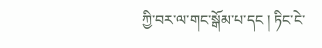ཀྱི་བར་ལ་གང་སྒོམ་པ་དང ། ཏིང་ངེ་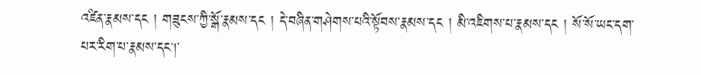འཛིན་རྣམས་དང ། གཟུངས་ཀྱི་སྒོ་རྣམས་དང ། དེ་བཞིན་གཤེགས་པའི་སྟོབས་རྣམས་དང ། མི་འཇིགས་པ་རྣམས་དང ། སོ་སོ་ཡང་དག་པར་རིག་པ་རྣམས་དང།་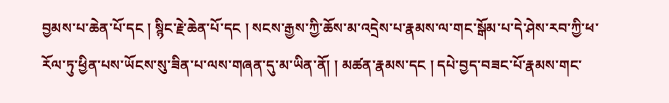བྱམས་པ་ཆེན་པོ་དང ། སྙིང་རྗེ་ཆེན་པོ་དང ། སངས་རྒྱས་ཀྱི་ཆོས་མ་འདྲེས་པ་རྣམས་ལ་གང་སྒོམ་པ་དེ་ཤེས་རབ་ཀྱི་ཕ་རོལ་ཏུ་ཕྱིན་པས་ཡོངས་སུ་ཟིན་པ་ལས་གཞན་དུ་མ་ཡིན་ནོ། ། མཚན་རྣམས་དང ། དཔེ་བྱད་བཟང་པོ་རྣམས་གང་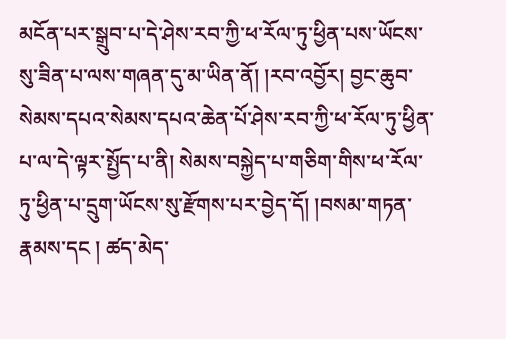མངོན་པར་སྒྲུབ་པ་དེ་ཤེས་རབ་ཀྱི་ཕ་རོལ་ཏུ་ཕྱིན་པས་ཡོངས་སུ་ཟིན་པ་ལས་གཞན་དུ་མ་ཡིན་ནོ། །རབ་འབྱོར། བྱང་ཆུབ་སེམས་དཔའ་སེམས་དཔའ་ཆེན་པོ་ཤེས་རབ་ཀྱི་ཕ་རོལ་ཏུ་ཕྱིན་པ་ལ་དེ་ལྟར་སྤྱོད་པ་ནི། སེམས་བསྐྱེད་པ་གཅིག་གིས་ཕ་རོལ་ཏུ་ཕྱིན་པ་དྲུག་ཡོངས་སུ་རྫོགས་པར་བྱེད་དོ། །བསམ་གཏན་རྣམས་དང ། ཚད་མེད་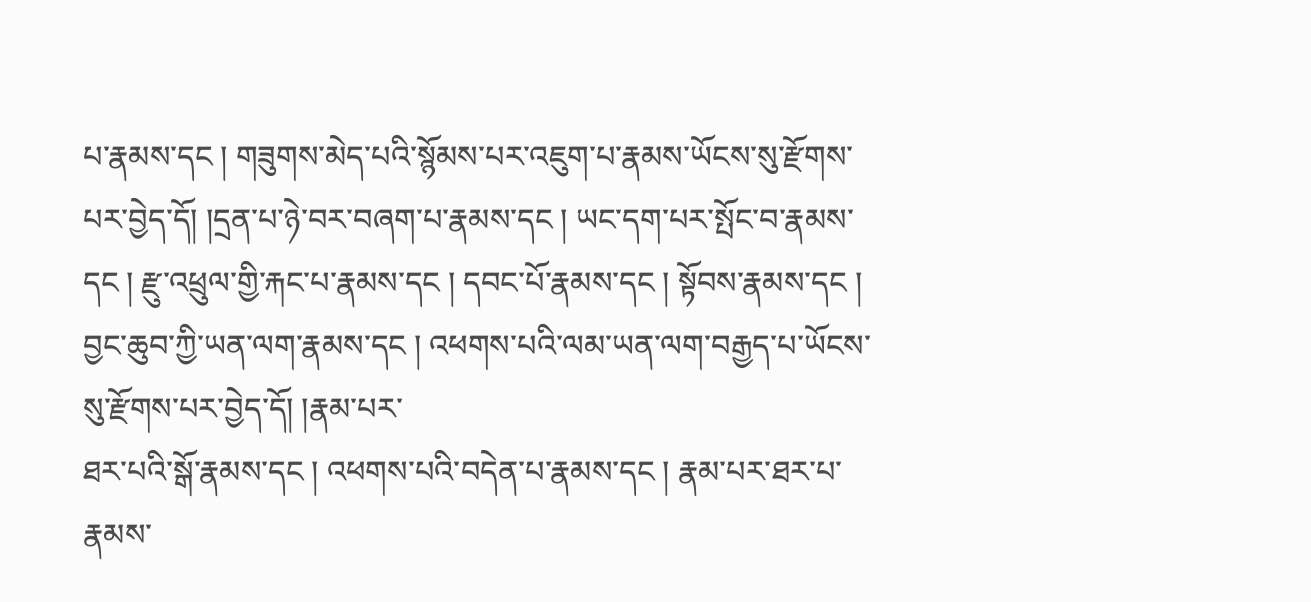པ་རྣམས་དང ། གཟུགས་མེད་པའི་སྙོམས་པར་འཇུག་པ་རྣམས་ཡོངས་སུ་རྫོགས་པར་བྱེད་དོ། །དྲན་པ་ཉེ་བར་བཞག་པ་རྣམས་དང ། ཡང་དག་པར་སྤོང་བ་རྣམས་དང ། རྫུ་འཕྲུལ་གྱི་རྐང་པ་རྣམས་དང ། དབང་པོ་རྣམས་དང ། སྟོབས་རྣམས་དང ། བྱང་ཆུབ་ཀྱི་ཡན་ལག་རྣམས་དང ། འཕགས་པའི་ལམ་ཡན་ལག་བརྒྱད་པ་ཡོངས་སུ་རྫོགས་པར་བྱེད་དོ། །རྣམ་པར་
ཐར་པའི་སྒོ་རྣམས་དང ། འཕགས་པའི་བདེན་པ་རྣམས་དང ། རྣམ་པར་ཐར་པ་རྣམས་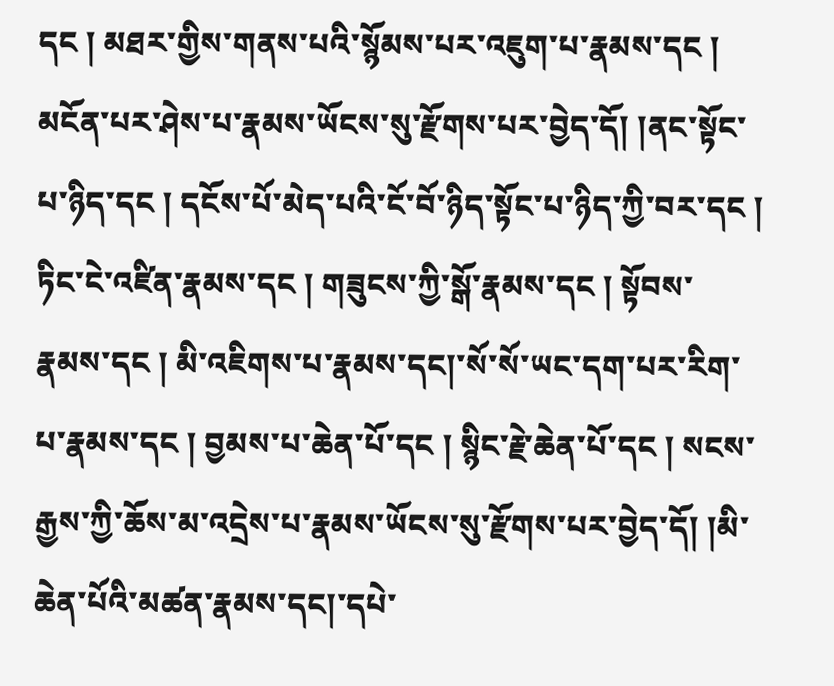དང ། མཐར་གྱིས་གནས་པའི་སྙོམས་པར་འཇུག་པ་རྣམས་དང ། མངོན་པར་ཤེས་པ་རྣམས་ཡོངས་སུ་རྫོགས་པར་བྱེད་དོ། །ནང་སྟོང་པ་ཉིད་དང ། དངོས་པོ་མེད་པའི་ངོ་བོ་ཉིད་སྟོང་པ་ཉིད་ཀྱི་བར་དང ། ཏིང་ངེ་འཛིན་རྣམས་དང ། གཟུངས་ཀྱི་སྒོ་རྣམས་དང ། སྟོབས་རྣམས་དང ། མི་འཇིགས་པ་རྣམས་དང།་སོ་སོ་ཡང་དག་པར་རིག་པ་རྣམས་དང ། བྱམས་པ་ཆེན་པོ་དང ། སྙིང་རྗེ་ཆེན་པོ་དང ། སངས་རྒྱས་ཀྱི་ཆོས་མ་འདྲེས་པ་རྣམས་ཡོངས་སུ་རྫོགས་པར་བྱེད་དོ། །མི་ཆེན་པོའི་མཚན་རྣམས་དང།་དཔེ་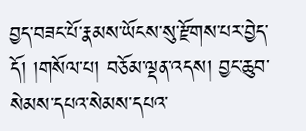བྱད་བཟང་པོ་རྣམས་ཡོངས་སུ་རྫོགས་པར་བྱེད་དོ། །གསོལ་པ། བཅོམ་ལྡན་འདས། བྱང་ཆུབ་སེམས་དཔའ་སེམས་དཔའ་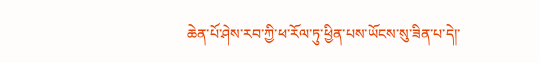ཆེན་པོ་ཤེས་རབ་ཀྱི་ཕ་རོལ་ཏུ་ཕྱིན་པས་ཡོངས་སུ་ཟིན་པ་དེ།་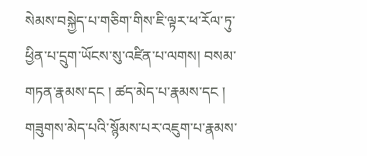སེམས་བསྐྱེད་པ་གཅིག་གིས་ཇི་ལྟར་ཕ་རོལ་ཏུ་ཕྱིན་པ་དྲུག་ཡོངས་སུ་འཛིན་པ་ལགས། བསམ་གཏན་རྣམས་དང ། ཚད་མེད་པ་རྣམས་དང ། གཟུགས་མེད་པའི་སྙོམས་པར་འཇུག་པ་རྣམས་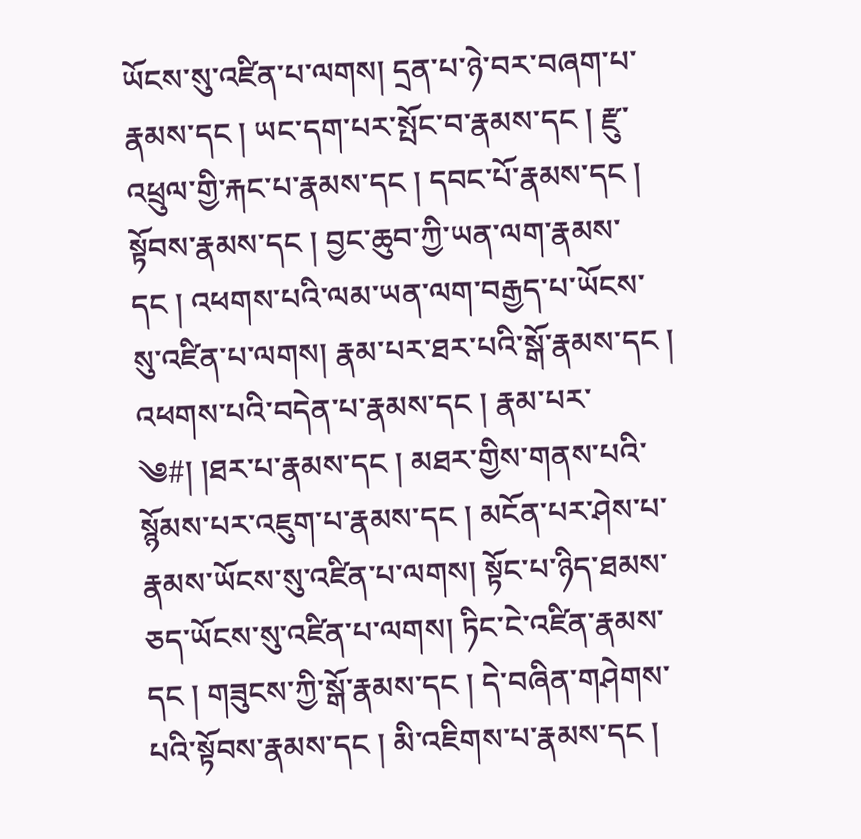ཡོངས་སུ་འཛིན་པ་ལགས། དྲན་པ་ཉེ་བར་བཞག་པ་རྣམས་དང ། ཡང་དག་པར་སྤོང་བ་རྣམས་དང ། རྫུ་འཕྲུལ་གྱི་རྐང་པ་རྣམས་དང ། དབང་པོ་རྣམས་དང ། སྟོབས་རྣམས་དང ། བྱང་ཆུབ་ཀྱི་ཡན་ལག་རྣམས་དང ། འཕགས་པའི་ལམ་ཡན་ལག་བརྒྱད་པ་ཡོངས་སུ་འཛིན་པ་ལགས། རྣམ་པར་ཐར་པའི་སྒོ་རྣམས་དང ། འཕགས་པའི་བདེན་པ་རྣམས་དང ། རྣམ་པར་
༄#། །ཐར་པ་རྣམས་དང ། མཐར་གྱིས་གནས་པའི་སྙོམས་པར་འཇུག་པ་རྣམས་དང ། མངོན་པར་ཤེས་པ་རྣམས་ཡོངས་སུ་འཛིན་པ་ལགས། སྟོང་པ་ཉིད་ཐམས་ཅད་ཡོངས་སུ་འཛིན་པ་ལགས། ཏིང་ངེ་འཛིན་རྣམས་དང ། གཟུངས་ཀྱི་སྒོ་རྣམས་དང ། དེ་བཞིན་གཤེགས་པའི་སྟོབས་རྣམས་དང ། མི་འཇིགས་པ་རྣམས་དང །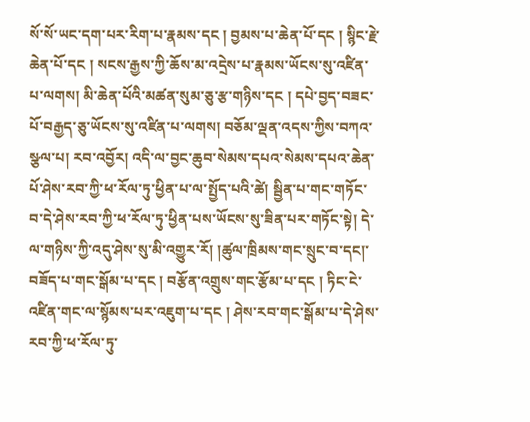སོ་སོ་ཡང་དག་པར་རིག་པ་རྣམས་དང ། བྱམས་པ་ཆེན་པོ་དང ། སྙིང་རྗེ་ཆེན་པོ་དང ། སངས་རྒྱས་ཀྱི་ཆོས་མ་འདྲེས་པ་རྣམས་ཡོངས་སུ་འཛིན་པ་ལགས། མི་ཆེན་པོའི་མཚན་སུམ་ཅུ་རྩ་གཉིས་དང ། དཔེ་བྱད་བཟང་པོ་བརྒྱད་ཅུ་ཡོངས་སུ་འཛིན་པ་ལགས། བཅོམ་ལྡན་འདས་ཀྱིས་བཀའ་སྩལ་པ། རབ་འབྱོར། འདི་ལ་བྱང་ཆུབ་སེམས་དཔའ་སེམས་དཔའ་ཆེན་པོ་ཤེས་རབ་ཀྱི་ཕ་རོལ་ཏུ་ཕྱིན་པ་ལ་སྤྱོད་པའི་ཚེ། སྦྱིན་པ་གང་གཏོང་བ་དེ་ཤེས་རབ་ཀྱི་ཕ་རོལ་ཏུ་ཕྱིན་པས་ཡོངས་སུ་ཟིན་པར་གཏོང་སྟེ། དེ་ལ་གཉིས་ཀྱི་འདུ་ཤེས་སུ་མི་འགྱུར་རོ། །ཚུལ་ཁྲིམས་གང་སྲུང་བ་དང།་བཟོད་པ་གང་སྒོམ་པ་དང ། བརྩོན་འགྲུས་གང་རྩོམ་པ་དང ། ཏིང་ངེ་འཛིན་གང་ལ་སྙོམས་པར་འཇུག་པ་དང ། ཤེས་རབ་གང་སྒོམ་པ་དེ་ཤེས་རབ་ཀྱི་ཕ་རོལ་ཏུ་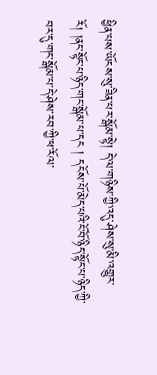ཕྱིན་པས་ཡོངས་སུ་ཟིན་པར་སྒོམ་སྟེ། དེ་ལ་གཉིས་ཀྱི་འདུ་ཤེས་སུ་མི་འགྱུར་རོ། །ནང་སྟོང་པ་ཉིད་གང་སྒོམ་པ་དང ། དངོས་པོ་མེད་པའི་ངོ་བོ་ཉིད་སྟོང་པ་ཉིད་ཀྱི་བར་དུ་གང་སྒོམ་པ་དེ་ཤེས་རབ་ཀྱི་ཕ་རོལ་